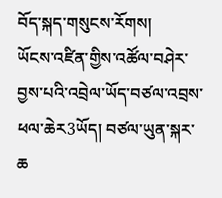བོད་སྐད་གསུངས་རོགས།
ཡོངས་འཛིན་གྱིས་འཚོལ་བཤེར་བྱས་པའི་འབྲེལ་ཡོད་བཙལ་འབྲས་ཕལ་ཆེར3ཡོད། བཙལ་ཡུན་སྐར་ཆ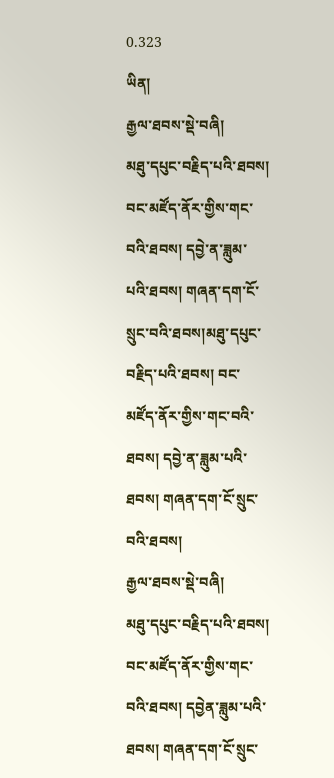0.323
ཡིན།
རྒྱལ་ཐབས་སྡེ་བཞི།
མཐུ་དཔུང་བརྗིད་པའི་ཐབས། བང་མཛོད་ནོར་གྱིས་གང་བའི་ཐབས། དབྱེ་ན་ཟླུམ་པའི་ཐབས། གཞན་དག་ངོ་སྲུང་བའི་ཐབས།མཐུ་དཔུང་བརྗིད་པའི་ཐབས། བང་མཛོད་ནོར་གྱིས་གང་བའི་ཐབས། དབྱེ་ན་ཟླུམ་པའི་ཐབས། གཞན་དག་ངོ་སྲུང་བའི་ཐབས།
རྒྱལ་ཐབས་སྡེ་བཞི།
མཐུ་དཔུང་བརྗིད་པའི་ཐབས། བང་མཛོད་ནོར་གྱིས་གང་བའི་ཐབས། དབྱེན་ཟླུམ་པའི་ཐབས། གཞན་དག་ངོ་སྲུང་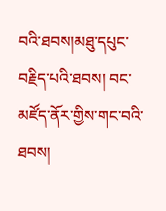བའི་ཐབས།མཐུ་དཔུང་བརྗིད་པའི་ཐབས། བང་མཛོད་ནོར་གྱིས་གང་བའི་ཐབས།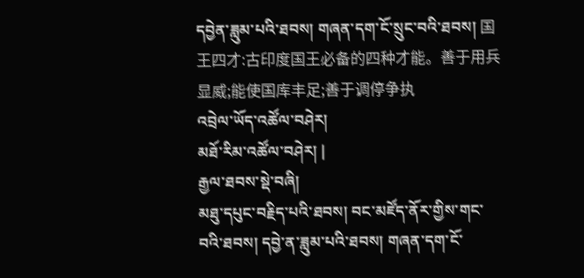དབྱེན་ཟླུམ་པའི་ཐབས། གཞན་དག་ངོ་སྲུང་བའི་ཐབས། 国王四才:古印度国王必备的四种才能。善于用兵显威;能使国库丰足;善于调停争执
འབྲེལ་ཡོད་འཚོལ་བཤེར།
མཐོ་རིམ་འཚོལ་བཤེར། |
རྒྱལ་ཐབས་སྡེ་བཞི།
མཐུ་དཔུང་བརྗིད་པའི་ཐབས། བང་མཛོད་ནོར་གྱིས་གང་བའི་ཐབས། དབྱེ་ན་ཟླུམ་པའི་ཐབས། གཞན་དག་ངོ་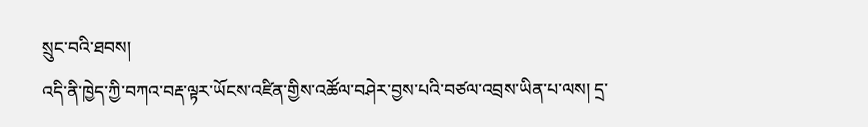སྲུང་བའི་ཐབས།
འདི་ནི་ཁྱེད་ཀྱི་བཀའ་བརྡ་ལྟར་ཡོངས་འཛིན་གྱིས་འཚོལ་བཤེར་བྱས་པའི་བཙལ་འབྲས་ཡིན་པ་ལས། དྲ་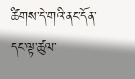ཚིགས་དེ་གའི་ནང་དོན་དང་ལྟ་ཚུལ་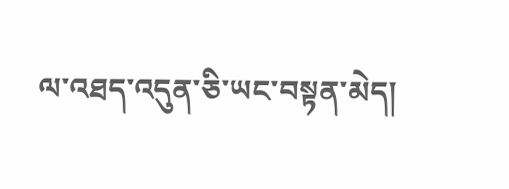ལ་འཐད་འདུན་ཅི་ཡང་བསྟན་མེད།